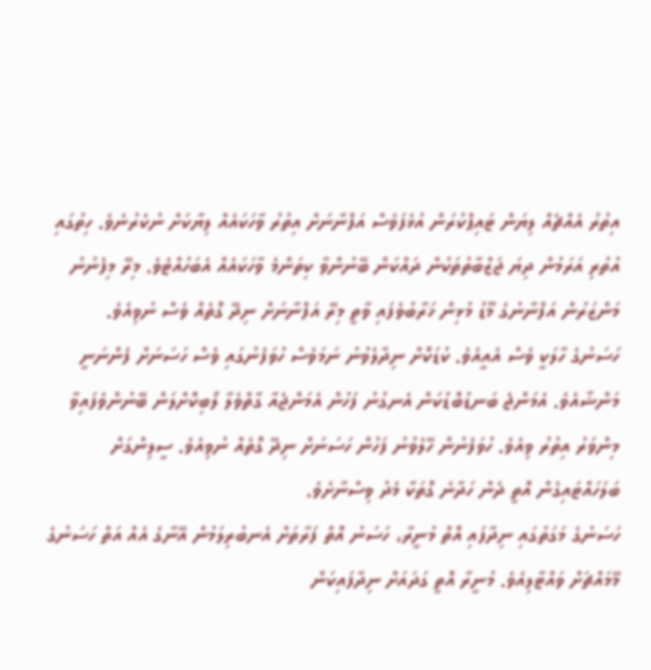އިތުރު އެއްޗެއް ލިޔަން ޓައިޕްކުރަން އުޅެފަވެސް އަފްނާނަށް އިތުރު ވާހަކައެއް ލިޔާކަށް ނުކެރުނެވެ. ހިތުގައި އުތުރި އަރަމުން ދިޔަ ޖަޒްބާތުތަކުން ދައްކަން ބޭނުންވާ ކިތަންމެ ވާހަކައެއް އެބަހުއްޓެވެ. މިރޭ މިފެނުނު މަންޒަރުން އަފްނާނުގެ މޫޑު މުޅިން ޚަރާބުވެފައި ވާތީ މިރޭ އަފްނާނަށް ނިދޭ ގޮތެއް ވެސް ނުވިއެވެ.
ހަސަނުގެ ހާލަކީ ވެސް އެއީއެވެ. ކުޑަކޮށް ނިދާލެވުނު ނަމަވެސް ހުވަފެނުގައި ވެސް ހަސަނަށް ފެންނަނީ މަންޝާއެވެ. އެމަންޖެ ބަނޑުބޮޑުކަން އެނގުނު ފަހުން އެމަންޖެއާ ގާތްވެލާ ލޯބިކޮށްލަން ބޭނުންވެފައިވާ މިންވަރު އިތުރު ވިއެވެ. ހުވަފެނުން ހޭލެވުނު ފަހުން ހަސަނަށް ނިދޭ ގޮތެއް ނުވިއެވެ. ސީލިންގަށް ބަލަހައްޓައިގެން އޮތީ ދެން ހަދާނެ ގޮތަކާ މެދު ވިސްނާށެވެ.
ހަސަނުގެ މަގަތުގައި ނިދާފައި އޮތް މުނީރާ، ހަސަނު އޮތް ފަރާތަށް އެނބުރިލަމުން އޭނާގެ އެއް އަތް ހަސަނުގެ މޭމައްޗަށް ވައްޓާލިއެވެ. މުނީރާ އޮތީ ގަދައަށް ނިދާފައިކަން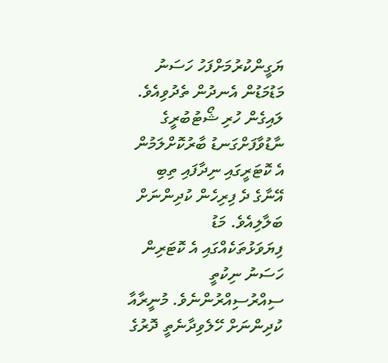ޔަގީންކުރުމަށްފަހު ހަސަނު މަޑުމަޑުން އެނދުން ތެދުވިއެވެ. ލައިގެން ހުރި ޝޯޓުބުރީގެ ނާޑުވާފަށްގަނޑު ބާރުކޮށްލަމުން އެ ކޮޓަރީގައި ނިދާފައި ތިބި އޭނާގެ ދެ ފިރިހެން ކުދިންނަށް ބަލާލިއެވެ. މަޑު ފިޔަވަޅުތަކެއްގައި އެ ކޮޓަރިން ހަސަނު ނިކުތީ ސިއްރުސިއްރުންނެވެ. މުނީރާއާ ކުދިންނަށް ހޭލެވިދާނެތީ ދޮރުގެ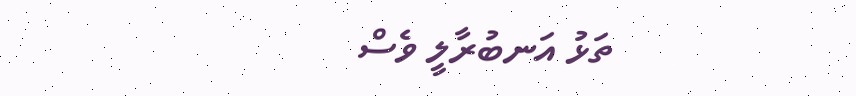ތަޅު އަނބުރާލީ ވެސް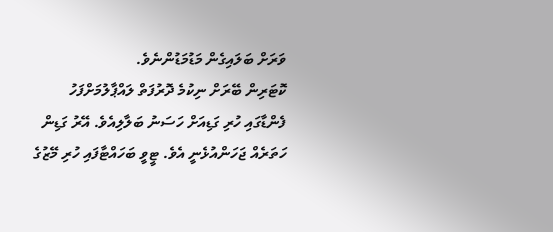ވަރަށް ބަލައިގެން މަޑުމަޑުންނެވެ.
ކޮޓަރިން ބޭރަށް ނިކުމެ ދޮރުފަތް ލައްޕާލުމަށްފަހު ފެންޑާގައި ހުރި ގަޑިއަށް ހަސަނު ބަލާލިއެވެ. އޭރު ގަޑިން ހަތަރެއް ޖަހަންއުޅެނީ އެވެ. ޓީވީ ބަހައްޓާފައި ހުރި މޭޒުގެ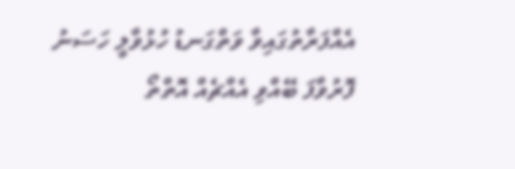އެއްފަރާތުގައިވާ ވަތްގަނޑު ހުޅުވާލީ ހަސަނު ފޮރުވާފަ ބޭއްވި އެއްޗެއް އޮތްތޯ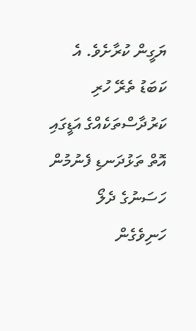ޔަގީން ކުރާށެވެ. އެ ކަބަޑު ތެރޭ ހުރި ކަރުދާސްތަކެއްގެ އަޑީގައި އޮތް ތަޅުދަނޑި ފެނުމުން ހަސަނުގެ ދެލޯ ހަނިވެގެން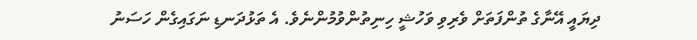ދިޔައީ އޭނާގެ ތުންފަތަށް ވެރިވި ވަހުޝީ ހިނިތުންވުމުންނެވެ. އެ ތަޅުދަނޑި ނަގައިގެން ހަސަނު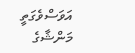އަވަސްވެގަތީ މަންޝާގެ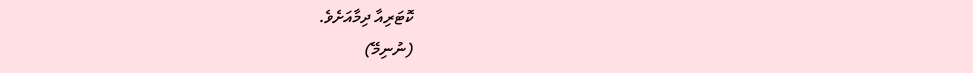ކޮޓަރިއާ ދިމާއަށެވެ.
(ނުނިމޭ)